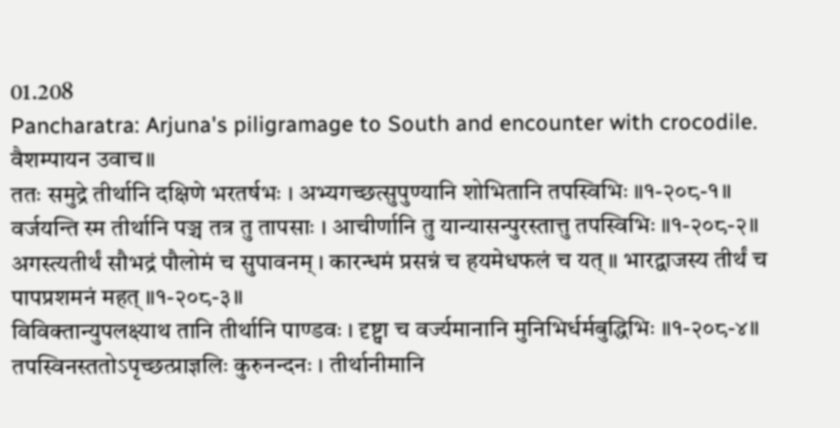01.208
Pancharatra: Arjuna's piligramage to South and encounter with crocodile.
वैशम्पायन उवाच॥
ततः समुद्रे तीर्थानि दक्षिणे भरतर्षभः । अभ्यगच्छत्सुपुण्यानि शोभितानि तपस्विभिः ॥१-२०८-१॥
वर्जयन्ति स्म तीर्थानि पञ्च तत्र तु तापसाः । आचीर्णानि तु यान्यासन्पुरस्तात्तु तपस्विभिः ॥१-२०८-२॥
अगस्त्यतीर्थं सौभद्रं पौलोमं च सुपावनम् । कारन्धमं प्रसन्नं च हयमेधफलं च यत् ॥ भारद्वाजस्य तीर्थं च पापप्रशमनं महत् ॥१-२०८-३॥
विविक्तान्युपलक्ष्याथ तानि तीर्थानि पाण्डवः । दृष्ट्वा च वर्ज्यमानानि मुनिभिर्धर्मबुद्धिभिः ॥१-२०८-४॥
तपस्विनस्ततोऽपृच्छत्प्राज्ञलिः कुरुनन्दनः । तीर्थानीमानि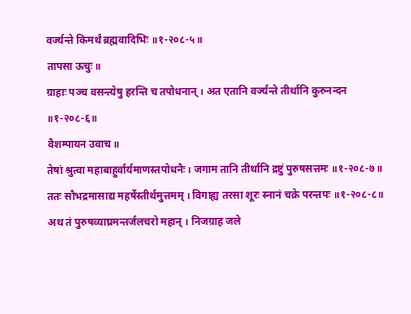वर्ज्यन्ते किमर्थं ब्रह्मवादिभिः ॥१-२०८-५॥
तापसा ऊचुः॥
ग्राहाः पञ्च वसन्त्येषु हरन्ति च तपोधनान् । अत एतानि वर्ज्यन्ते तीर्थानि कुरुनन्दन ॥१-२०८-६॥
वैशम्पायन उवाच॥
तेषां श्रुत्वा महाबाहुर्वार्यमाणस्तपोधनैः । जगाम तानि तीर्थानि द्रष्टुं पुरुषसत्तमः ॥१-२०८-७॥
ततः सौभद्रमासाद्य महर्षेस्तीर्थमुत्तमम् । विगाह्य तरसा शूरः स्नानं चक्रे परन्तपः ॥१-२०८-८॥
अथ तं पुरुषव्याघ्रमन्तर्जलचरो महान् । निजग्राह जले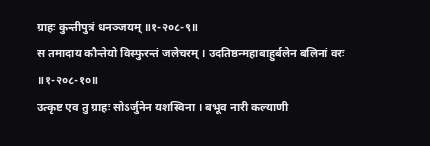ग्राहः कुन्तीपुत्रं धनञ्जयम् ॥१-२०८-९॥
स तमादाय कौन्तेयो विस्फुरन्तं जलेचरम् । उदतिष्ठन्महाबाहुर्बलेन बलिनां वरः ॥१-२०८-१०॥
उत्कृष्ट एव तु ग्राहः सोऽर्जुनेन यशस्विना । बभूव नारी कल्याणी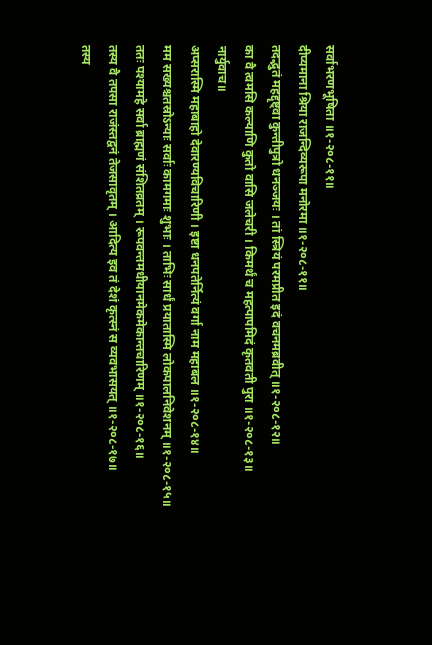सर्वाभरणभूषिता ॥१-२०८-११॥
दीप्यमाना श्रिया राजन्दिव्यरूपा मनोरमा ॥१-२०८-११॥
तदद्भुतं महद्दृष्ट्वा कुन्तीपुत्रो धनञ्जयः । तां स्त्रियं परमप्रीत इदं वचनमब्रवीत् ॥१-२०८-१२॥
का वै त्वमसि कल्याणि कुतो वासि जलेचरी । किमर्थं च महत्पापमिदं कृतवती पुरा ॥१-२०८-१३॥
नार्युवाच॥
अप्सरास्मि महाबाहो देवारण्यविचारिणी । इष्टा धनपतेर्नित्यं वर्गा नाम महाबल ॥१-२०८-१४॥
मम सख्यश्चतस्रोऽन्याः सर्वाः कामगमाः शुभाः । ताभिः सार्धं प्रयातास्मि लोकपालनिवेशनम् ॥१-२०८-१५॥
ततः पश्यामहे सर्वा ब्राह्मणं संशितव्रतम् । रूपवन्तमधीयानमेकमेकान्तचारिणम् ॥१-२०८-१६॥
तस्य वै तपसा राजंस्तद्वनं तेजसावृतम् । आदित्य इव तं देशं कृत्स्नं स व्यवभासयत् ॥१-२०८-१७॥
तस्य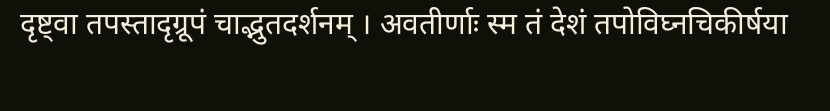दृष्ट्वा तपस्तादृग्रूपं चाद्भुतदर्शनम् । अवतीर्णाः स्म तं देशं तपोविघ्नचिकीर्षया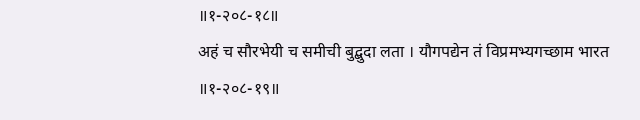॥१-२०८-१८॥
अहं च सौरभेयी च समीची बुद्बुदा लता । यौगपद्येन तं विप्रमभ्यगच्छाम भारत ॥१-२०८-१९॥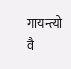गायन्त्यो वै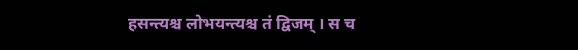हसन्त्यश्च लोभयन्त्यश्च तं द्विजम् । स च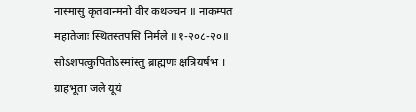नास्मासु कृतवान्मनो वीर कथञ्चन ॥ नाकम्पत महातेजाः स्थितस्तपसि निर्मले ॥१-२०८-२०॥
सोऽशपत्कुपितोऽस्मांस्तु ब्राह्मणः क्षत्रियर्षभ । ग्राहभूता जले यूयं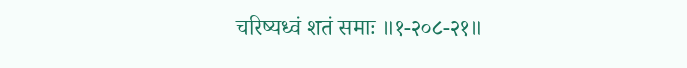चरिष्यध्वं शतं समाः ॥१-२०८-२१॥